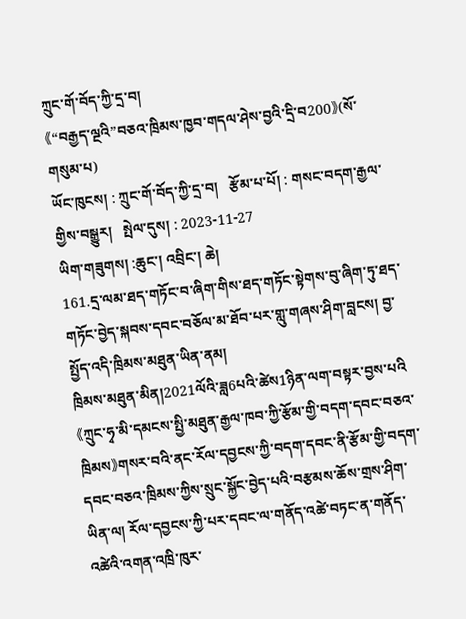ཀྲུང་གོ་བོད་ཀྱི་དྲ་བ།
《“བརྒྱད་ལྔའི”བཅའ་ཁྲིམས་ཁྱབ་གདལ་ཤེས་བྱའི་དྲི་བ200》(སོ་གསུམ་པ)
ཡོང་ཁུངས། : ཀྲུང་གོ་བོད་ཀྱི་དྲ་བ།   རྩོམ་པ་པོ། : གསང་བདག་རྒྱལ་གྱིས་བསྒྱུར།   སྤེལ་དུས། : 2023-11-27
ཡིག་གཟུགས། :ཆུང་། འབྲིང་། ཆེ།
161.དྲ་ལམ་ཐད་གཏོང་བ་ཞིག་གིས་ཐད་གཏོང་སྟེགས་བུ་ཞིག་ཏུ་ཐད་གཏོང་བྱེད་སྐབས་དབང་བཅོལ་མ་ཐོབ་པར་གླུ་གཞས་ཤིག་བླངས། བྱ་སྤྱོད་འདི་ཁྲིམས་མཐུན་ཡིན་ནམ།
ཁྲིམས་མཐུན་མིན།2021ལོའི་ཟླ6པའི་ཚེས1ཉིན་ལག་བསྟར་བྱས་པའི《ཀྲུང་ཧྭ་མི་དམངས་སྤྱི་མཐུན་རྒྱལ་ཁབ་ཀྱི་རྩོམ་གྱི་བདག་དབང་བཅའ་ཁྲིམས》གསར་བའི་ནང་རོལ་དབྱངས་ཀྱི་བདག་དབང་ནི་རྩོམ་གྱི་བདག་དབང་བཅའ་ཁྲིམས་ཀྱིས་སྲུང་སྐྱོང་བྱེད་པའི་བརྩམས་ཆོས་གྲས་ཤིག་ཡིན་ལ། རོལ་དབྱངས་ཀྱི་པར་དབང་ལ་གནོད་འཚེ་བཏང་ན་གནོད་འཚེའི་འགན་འཁྲི་ཁུར་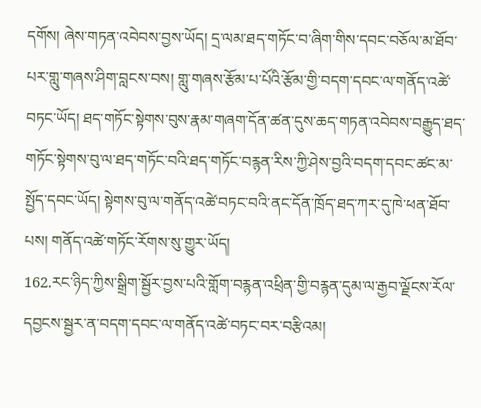དགོས། ཞེས་གཏན་འབེབས་བྱས་ཡོད། དྲ་ལམ་ཐད་གཏོང་བ་ཞིག་གིས་དབང་བཅོལ་མ་ཐོབ་པར་གླུ་གཞས་ཤིག་བླངས་བས། གླུ་གཞས་རྩོམ་པ་པོའི་རྩོམ་གྱི་བདག་དབང་ལ་གནོད་འཚེ་བཏང་ཡོད། ཐད་གཏོང་སྟེགས་བུས་རྣམ་གཞག་དོན་ཚན་དུས་ཆད་གཏན་འབེབས་བརྒྱུད་ཐད་གཏོང་སྟེགས་བུ་ལ་ཐད་གཏོང་བའི་ཐད་གཏོང་བརྙན་རིས་ཀྱི་ཤེས་བྱའི་བདག་དབང་ཚང་མ་སྤྱོད་དབང་ཡོད། སྟེགས་བུ་ལ་གནོད་འཚེ་བཏང་བའི་ནང་དོན་ཁྲོད་ཐད་ཀར་དུ་ཁེ་ཕན་ཐོབ་པས། གནོད་འཚེ་གཏོང་རོགས་སུ་གྱུར་ཡོད།
162.རང་ཉིད་ཀྱིས་སྒྲིག་སྦྱོར་བྱས་པའི་གློག་བརྙན་འཕྲིན་གྱི་བརྙན་དུམ་ལ་རྒྱབ་ལྗོངས་རོལ་དབྱངས་སྦྱར་ན་བདག་དབང་ལ་གནོད་འཚེ་བཏང་བར་བརྩིའམ།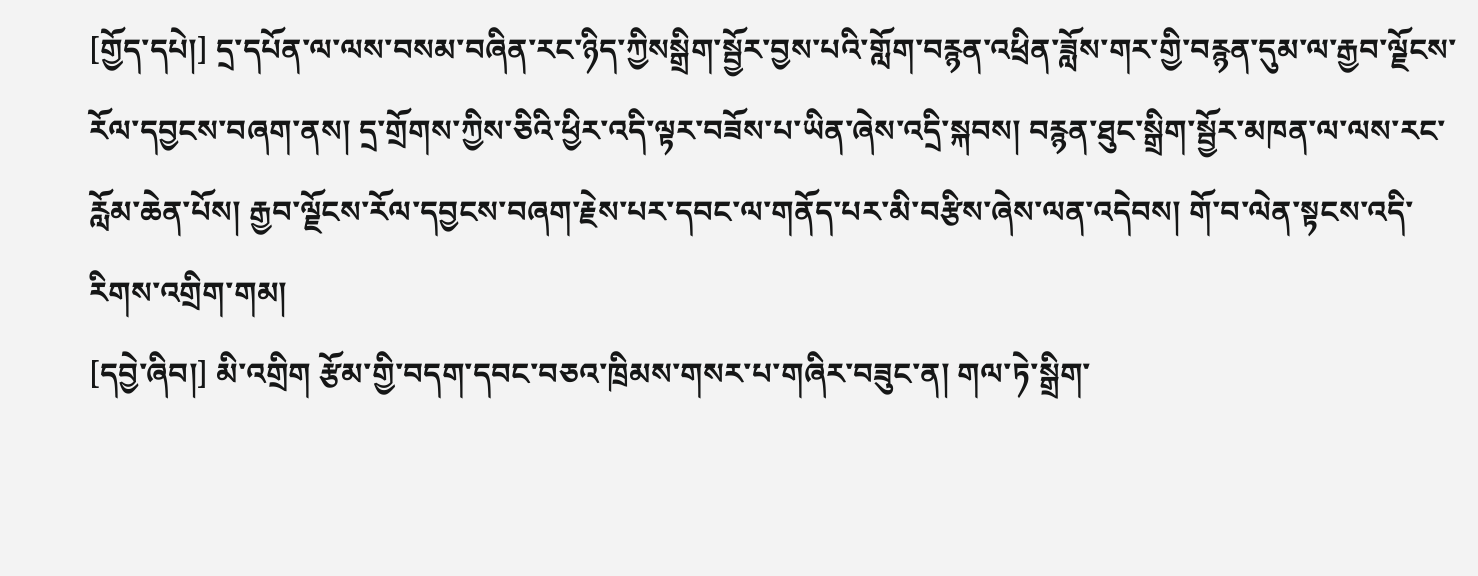[གྱོད་དཔེ།] དྲ་དཔོན་ལ་ལས་བསམ་བཞིན་རང་ཉིད་ཀྱིསསྒྲིག་སྦྱོར་བྱས་པའི་གློག་བརྙན་འཕྲིན་ཟློས་གར་གྱི་བརྙན་དུམ་ལ་རྒྱབ་ལྗོངས་རོལ་དབྱངས་བཞག་ནས། དྲ་གྲོགས་ཀྱིས་ཅིའི་ཕྱིར་འདི་ལྟར་བཟོས་པ་ཡིན་ཞེས་འདྲི་སྐབས། བརྙན་ཐུང་སྒྲིག་སྦྱོར་མཁན་ལ་ལས་རང་རློམ་ཆེན་པོས། རྒྱབ་ལྗོངས་རོལ་དབྱངས་བཞག་རྗེས་པར་དབང་ལ་གནོད་པར་མི་བརྩིས་ཞེས་ལན་འདེབས། གོ་བ་ལེན་སྟངས་འདི་རིགས་འགྲིག་གམ།
[དབྱེ་ཞིབ།] མི་འགྲིག རྩོམ་གྱི་བདག་དབང་བཅའ་ཁྲིམས་གསར་པ་གཞིར་བཟུང་ན། གལ་ཏེ་སྒྲིག་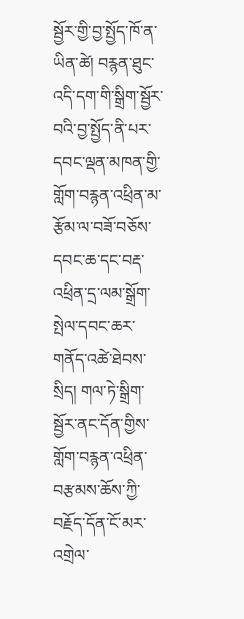སྦྱོར་གྱི་བྱ་སྤྱོད་ཁོ་ན་ཡིན་ཚེ། བརྙན་ཐུང་འདི་དག་གི་སྒྲིག་སྦྱོར་བའི་བྱ་སྤྱོད་ནི་པར་དབང་ལྡན་མཁན་གྱི་གློག་བརྙན་འཕྲིན་མ་རྩོམ་ལ་བཟོ་བཅོས་དབང་ཆ་དང་བརྡ་འཕྲིན་དྲ་ལམ་སྒྲོག་སྤེལ་དབང་ཆར་གནོད་འཚེ་ཐེབས་སྲིད། གལ་ཏེ་སྒྲིག་སྦྱོར་ནང་དོན་གྱིས་གློག་བརྙན་འཕྲིན་བརྩམས་ཆོས་ཀྱི་བརྗོད་དོན་ངོ་མར་འགྲེལ་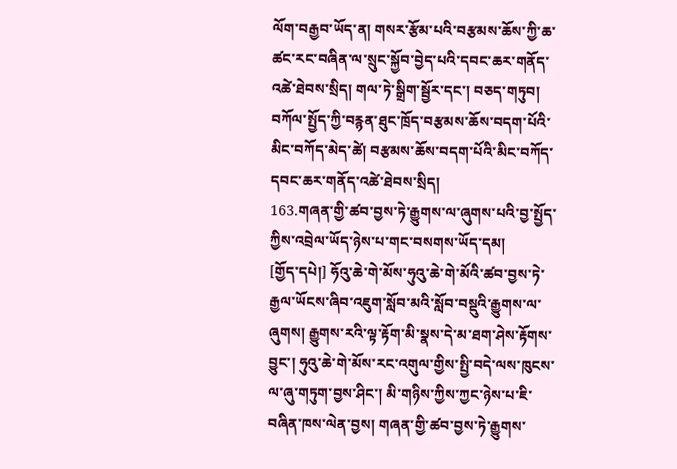ལོག་བརྒྱབ་ཡོད་ན། གསར་རྩོམ་པའི་བརྩམས་ཆོས་ཀྱི་ཆ་ཚང་རང་བཞིན་ལ་སྲུང་སྐྱོབ་བྱེད་པའི་དབང་ཆར་གནོད་འཚེ་ཐེབས་སྲིད། གལ་ཏེ་སྒྲིག་སྦྱོར་དང་། བཅད་གཏུབ། བཀོལ་སྤྱོད་ཀྱི་བརྙན་ཐུང་ཁྲོད་བརྩམས་ཆོས་བདག་པོའི་མིང་བཀོད་མེད་ཚེ། བརྩམས་ཆོས་བདག་པོའི་མིང་བཀོད་དབང་ཆར་གནོད་འཚེ་ཐེབས་སྲིད།
163.གཞན་གྱི་ཚབ་བྱས་ཏེ་རྒྱུགས་ལ་ཞུགས་པའི་བྱ་སྤྱོད་ཀྱིས་འབྲེལ་ཡོད་ཉེས་པ་གང་བསགས་ཡོད་དམ།
[གྱོད་དཔེ།] ཧོའུ་ཆེ་གེ་མོས་ཧུའུ་ཆེ་གེ་མོའི་ཚབ་བྱས་ཏེ་རྒྱལ་ཡོངས་ཞིབ་འཇུག་སློབ་མའི་སློབ་བསྡུའི་རྒྱུགས་ལ་ཞུགས། རྒྱུགས་རའི་ལྟ་རྟོག་མི་སྣས་དེ་མ་ཐག་ཤེས་རྟོགས་བྱུང་། ཧུའུ་ཆེ་གེ་མོས་རང་འགུལ་གྱིས་སྤྱི་བདེ་ལས་ཁུངས་ལ་ཞུ་གཏུག་བྱས་ཤིང་། མི་གཉིས་ཀྱིས་ཀྱང་ཉེས་པ་ཇི་བཞིན་ཁས་ལེན་བྱས། གཞན་གྱི་ཚབ་བྱས་ཏེ་རྒྱུགས་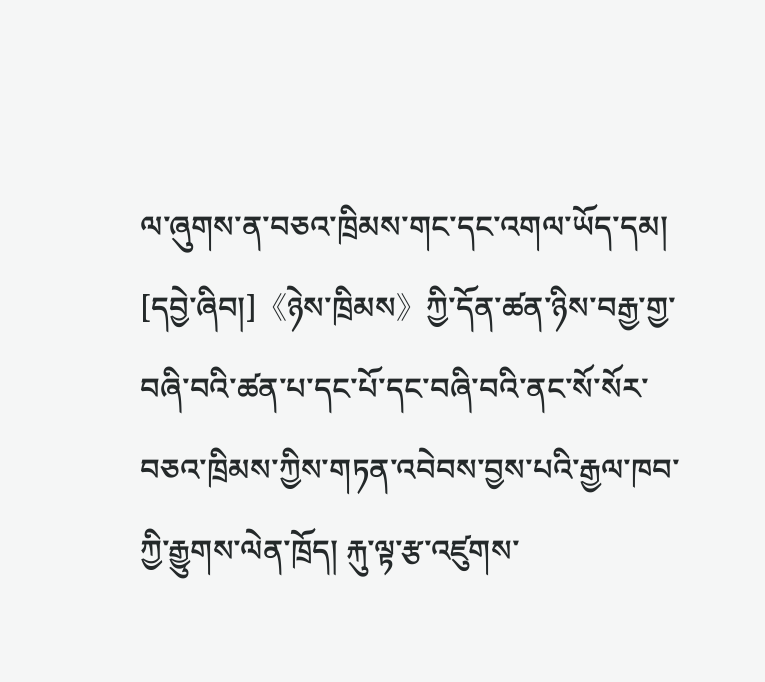ལ་ཞུགས་ན་བཅའ་ཁྲིམས་གང་དང་འགལ་ཡོད་དམ།
[དབྱེ་ཞིབ།]《ཉེས་ཁྲིམས》ཀྱི་དོན་ཚན་ཉིས་བརྒྱ་གྱ་བཞི་བའི་ཚན་པ་དང་པོ་དང་བཞི་བའི་ནང་སོ་སོར་བཅའ་ཁྲིམས་ཀྱིས་གཏན་འབེབས་བྱས་པའི་རྒྱལ་ཁབ་ཀྱི་རྒྱུགས་ལེན་ཁྲོད། རྐུ་ལྟ་རྩ་འཛུགས་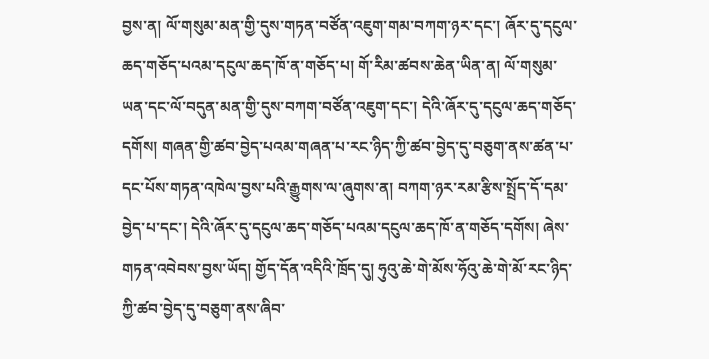བྱས་ན། ལོ་གསུམ་མན་གྱི་དུས་གཏན་བཙོན་འཇུག་གམ་བཀག་ཉར་དང་། ཞོར་དུ་དངུལ་ཆད་གཅོད་པའམ་དངུལ་ཆད་ཁོ་ན་གཅོད་པ། གོ་རིམ་ཚབས་ཆེན་ཡིན་ན། ལོ་གསུམ་ཡན་དང་ལོ་བདུན་མན་གྱི་དུས་བཀག་བཙོན་འཇུག་དང་། དེའི་ཞོར་དུ་དངུལ་ཆད་གཅོད་དགོས། གཞན་གྱི་ཚབ་བྱེད་པའམ་གཞན་པ་རང་ཉིད་ཀྱི་ཚབ་བྱེད་དུ་བཅུག་ནས་ཚན་པ་དང་པོས་གཏན་འཁེལ་བྱས་པའི་རྒྱུགས་ལ་ཞུགས་ན། བཀག་ཉར་རམ་རྩིས་སྤྲོད་དོ་དམ་བྱེད་པ་དང་། དེའི་ཞོར་དུ་དངུལ་ཆད་གཅོད་པའམ་དངུལ་ཆད་ཁོ་ན་གཅོད་དགོས། ཞེས་གཏན་འབེབས་བྱས་ཡོད། གྱོད་དོན་འདིའི་ཁྲོད་དུ། ཧུའུ་ཆེ་གེ་མོས་ཧོའུ་ཆེ་གེ་མོ་རང་ཉིད་ཀྱི་ཚབ་བྱེད་དུ་བཅུག་ནས་ཞིབ་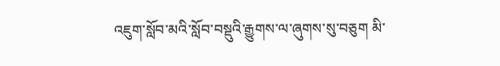འཇུག་སློབ་མའི་སློབ་བསྡུའི་རྒྱུགས་ལ་ཞུགས་སུ་བཅུག མི་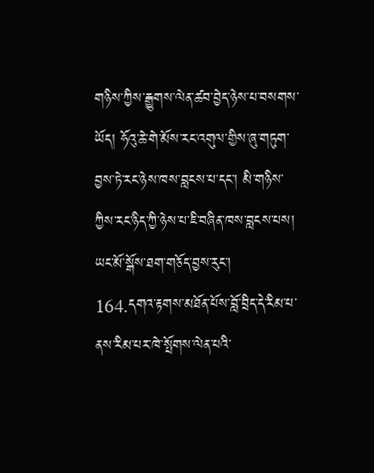གཉིས་ཀྱིས་རྒྱུགས་ལེན་ཚབ་བྱེད་ཉེས་པ་བསགས་ཡོད། ཧོའུ་ཆེ་གེ་མོས་རང་འགུལ་གྱིས་ཞུ་གཏུག་བྱས་ཏེ་རང་ཉེས་ཁས་བླངས་པ་དང་། མི་གཉིས་ཀྱིས་རང་ཉིད་ཀྱི་ཉེས་པ་ཇི་བཞིན་ཁས་བླངས་པས། ཡང་མོ་སྒོས་ཐག་གཅོད་བྱས་རུང་།
164.དགའ་རྟགས་མཐོན་པོས་བློ་བྲིད་དེ་རིམ་པ་ནས་རིམ་པར་ཁེ་སྤོགས་ལེན་པའི་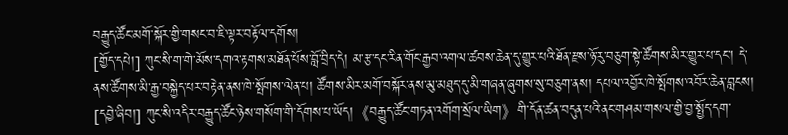བརྒྱུད་ཚོང་མགོ་སྐོར་གྱི་གསང་བ་ཇི་ལྟར་བརྟོལ་དགོས།
[གྱོད་དཔེ།] ཀུང་སི་ག་གེ་མོས་དགའ་རྟགས་མཐོན་པོས་བློ་བྲིད་དེ། མ་རྩ་དང་རིན་གོང་རྒྱབ་འགལ་ཚབས་ཆེན་དུ་གྱུར་པའི་ཐོན་རྫས་ཉོ་རུ་བཅུག་སྟེ་ཚོགས་མིར་གྱུར་པ་དང་། དེ་ནས་ཚོགས་མི་རྒྱ་བསྐྱེད་པར་བརྟེན་ནས་ཁེ་སྤོགས་ལེན་པ། ཚོགས་མིར་མགོ་བསྐོར་ནས་མུ་མཐུད་དུ་མི་གཞན་ཞུགས་སུ་བཅུག་ནས། དཔལ་འབྱོར་ཁེ་སྤོགས་འབོར་ཆེན་བླངས།
[དབྱེ་ཞིབ།] ཀུང་སི་འདིར་བརྒྱུད་ཚོང་ཉེས་གསོག་གི་དོགས་པ་ཡོད།《བརྒྱུད་ཚོང་གཏན་འགོག་སྲོལ་ཡིག》གི་དོན་ཚན་བདུན་པའི་ནང་གཤམ་གསལ་གྱི་བྱ་སྤྱོད་དག་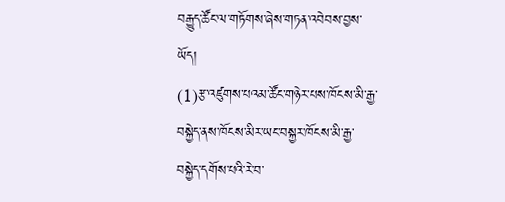བརྒྱུད་ཚོང་ལ་གཏོགས་ཞེས་གཏན་འབེབས་བྱས་ཡོད།
(1)རྩ་འཛུགས་པའམ་ཚོང་གཉེར་པས་ཁོངས་མི་རྒྱ་བསྐྱེད་ནས་ཁོངས་མིར་ཡང་བསྐྱར་ཁོངས་མི་རྒྱ་བསྐྱེད་དགོས་པའི་རེ་བ་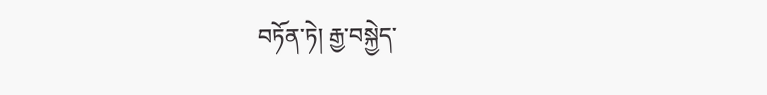བཏོན་ཏེ། རྒྱ་བསྐྱེད་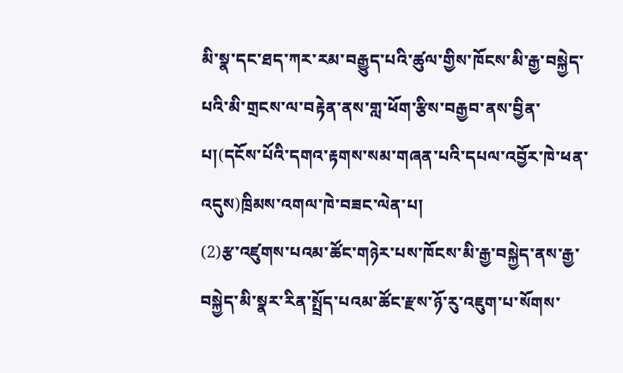མི་སྣ་དང་ཐད་ཀར་རམ་བརྒྱུད་པའི་ཚུལ་གྱིས་ཁོངས་མི་རྒྱ་བསྐྱེད་པའི་མི་གྲངས་ལ་བརྟེན་ནས་གླ་ཕོག་རྩིས་བརྒྱབ་ནས་བྱིན་པ།(དངོས་པོའི་དགའ་རྟགས་སམ་གཞན་པའི་དཔལ་འབྱོར་ཁེ་ཕན་འདུས)ཁྲིམས་འགལ་ཁེ་བཟང་ལེན་པ།
(2)རྩ་འཛུགས་པའམ་ཚོང་གཉེར་པས་ཁོངས་མི་རྒྱ་བསྐྱེད་ནས་རྒྱ་བསྐྱེད་མི་སྣར་རིན་སྤྲོད་པའམ་ཚོང་རྫས་ཉོ་རུ་འཇུག་པ་སོགས་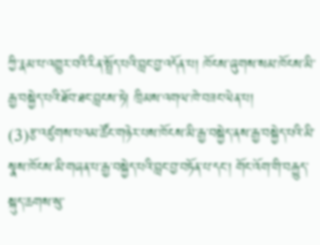ཀྱི་རྣམ་པ་འགྱུར་བའི་རིན་སྤྲོད་པའི་བླང་བྱ་འདོན་པ། ཁོངས་ཞུགས་སམ་ཁོངས་མི་རྒྱ་བསྐྱེད་པའི་ཐོབ་ཐང་བླངས་ཏེ། ཁྲིམས་འགལ་ཁེ་བཟང་ལེན་པ།
(3)རྩ་འཛུགས་པའམ་ཚོང་གཉེར་པས་ཁོངས་མི་རྒྱ་བསྐྱེད་ནས་རྒྱ་བསྐྱེད་པའི་མི་སྣས་ཁོངས་མི་གཞན་པ་རྒྱ་བསྐྱེད་པའི་བླང་བྱ་བཏོན་པ་དང་། གོང་འོག་གི་བརྒྱུད་སྐུད་ཆགས་སུ་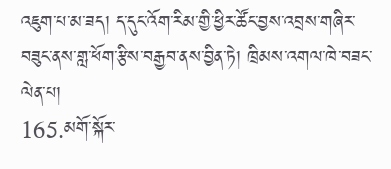འཇུག་པ་མ་ཟད། ད་དུང་འོག་རིམ་གྱི་ཕྱིར་ཚོང་བྱས་འབྲས་གཞིར་བཟུང་ནས་གླ་ཕོག་རྩིས་བརྒྱབ་ནས་བྱིན་ཏེ། ཁྲིམས་འགལ་ཁེ་བཟང་ལེན་པ།
165.མགོ་སྐོར་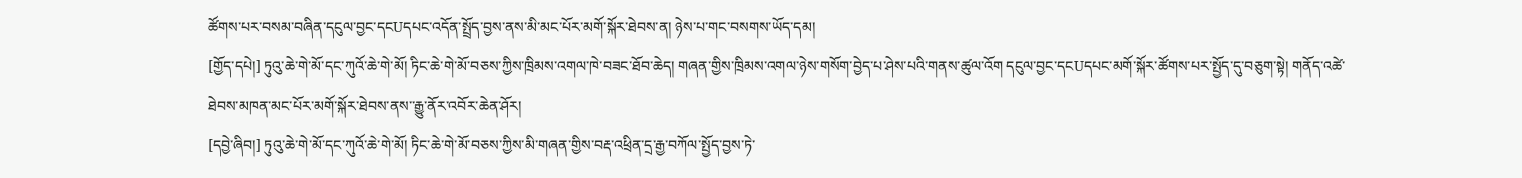ཚོགས་པར་བསམ་བཞིན་དངུལ་བྱང་དངUདཔང་འདོན་སྤྲོད་བྱས་ནས་མི་མང་པོར་མགོ་སྐོར་ཐེབས་ན། ཉེས་པ་གང་བསགས་ཡོད་དམ།
[གྱོད་དཔེ།] ཏུའུ་ཆེ་གེ་མོ་དང་ཀུའོ་ཆེ་གེ་མོ། ཏིང་ཆེ་གེ་མོ་བཅས་ཀྱིས་ཁྲིམས་འགལ་ཁེ་བཟང་ཐོབ་ཆེད། གཞན་གྱིས་ཁྲིམས་འགལ་ཉེས་གསོག་བྱེད་པ་ཤེས་པའི་གནས་ཚུལ་འོག དངུལ་བྱང་དངUདཔང་མགོ་སྐོར་ཚོགས་པར་སྤྱོད་དུ་བཅུག་སྟེ། གནོད་འཚེ་ཐེབས་མཁན་མང་པོར་མགོ་སྐོར་ཐེབས་ནས་་རྒྱུ་ནོར་འབོར་ཆེན་ཤོར།
[དབྱེ་ཞིབ།] ཏུའུ་ཆེ་གེ་མོ་དང་ཀུའོ་ཆེ་གེ་མོ། ཏིང་ཆེ་གེ་མོ་བཅས་ཀྱིས་མི་གཞན་གྱིས་བརྡ་འཕྲིན་དྲ་རྒྱ་བཀོལ་སྤྱོད་བྱས་ཏེ་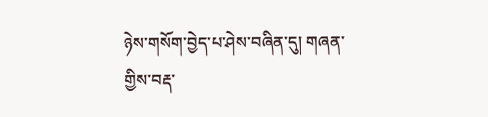ཉེས་གསོག་བྱེད་པ་ཤེས་བཞིན་དུ། གཞན་གྱིས་བརྡ་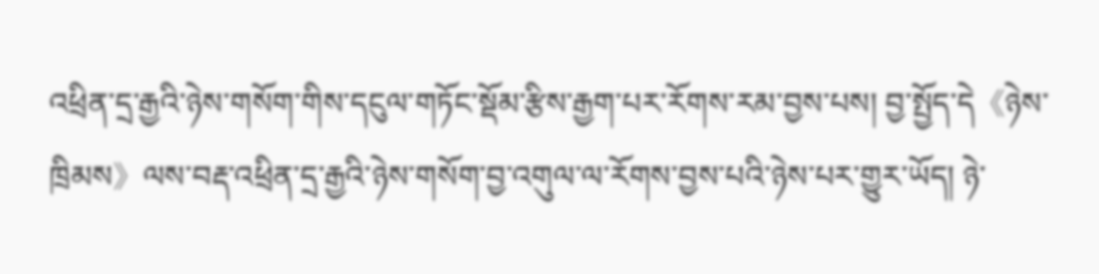འཕྲིན་དྲ་རྒྱའི་ཉེས་གསོག་གིས་དངུལ་གཏོང་སྡོམ་རྩིས་རྒྱག་པར་རོགས་རམ་བྱས་པས། བྱ་སྤྱོད་དེ《ཉེས་ཁྲིམས》ལས་བརྡ་འཕྲིན་དྲ་རྒྱའི་ཉེས་གསོག་བྱ་འགུལ་ལ་རོགས་བྱས་པའི་ཉེས་པར་གྱུར་ཡོད། ཉེ་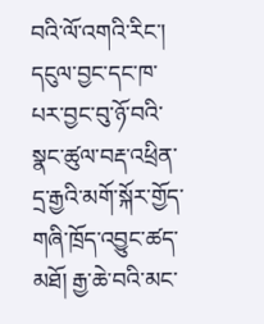བའི་ལོ་འགའི་རིང་། དངུལ་བྱང་དང་ཁ་པར་བྱང་བུ་ཉོ་བའི་སྣང་ཚུལ་བརྡ་འཕྲིན་དྲ་རྒྱའི་མགོ་སྐོར་གྱོད་གཞི་ཁྲོད་འབྱུང་ཚད་མཐོ། རྒྱ་ཆེ་བའི་མང་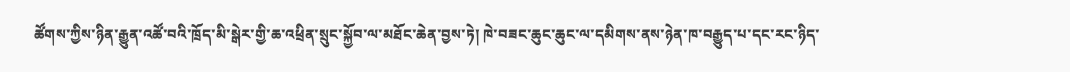ཚོགས་ཀྱིས་ཉིན་རྒྱུན་འཚོ་བའི་ཁྲོད་མི་སྒེར་གྱི་ཆ་འཕྲིན་སྲུང་སྐྱོབ་ལ་མཐོང་ཆེན་བྱས་ཏེ། ཁེ་བཟང་ཆུང་ཆུང་ལ་དམིགས་ནས་ཉེན་ཁ་བརྒྱུད་པ་དང་རང་ཉིད་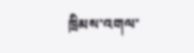ཁྲིམས་འགལ་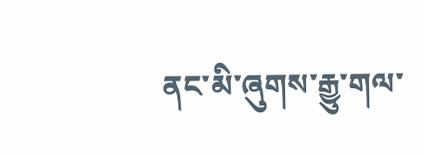ནང་མི་ཞུགས་རྒྱུ་གལ་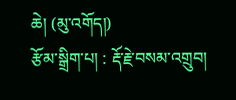ཆེ། (མུ་འགོད།)
རྩོམ་སྒྲིག་པ། : རྡོ་རྗེ་བསམ་འགྲུབ།